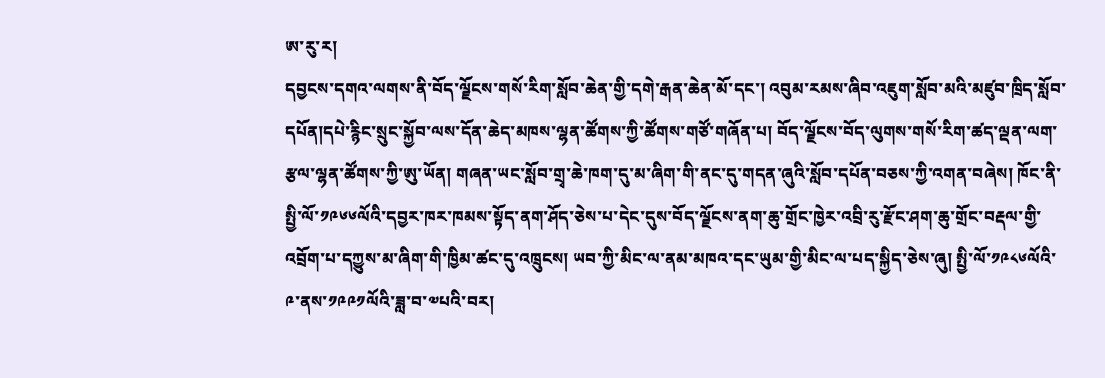ཨ་རུ་ར།
དབྱངས་དགའ་ལགས་ནི་བོད་ལྗོངས་གསོ་རིག་སློབ་ཆེན་གྱི་དགེ་རྒན་ཆེན་མོ་དང་། འབུམ་རམས་ཞིབ་འཇུག་སློབ་མའི་མཛུབ་ཁྲིད་སློབ་དཔོན།དཔེ་རྙིང་སྲུང་སྐྱོབ་ལས་དོན་ཆེད་མཁས་ལྷན་ཚོགས་ཀྱི་ཚོགས་གཙོ་གཞོན་པ། བོད་ལྗོངས་བོད་ལུགས་གསོ་རིག་ཚད་ལྡན་ལག་རྩལ་ལྷན་ཚོགས་ཀྱི་ཨུ་ཡོན། གཞན་ཡང་སློབ་གྲྭ་ཆེ་ཁག་དུ་མ་ཞིག་གི་ནང་དུ་གདན་ཞུའི་སློབ་དཔོན་བཅས་ཀྱི་འགན་བཞེས། ཁོང་ནི་སྤྱི་ལོ་༡༩༦༦ལོའི་དབྱར་ཁར་ཁམས་སྟོད་ནག་ཤོད་ཅེས་པ་དེང་དུས་བོད་ལྗོངས་ནག་ཆུ་གྲོང་ཁྱེར་འབྲི་རུ་རྫོང་ཤག་ཆུ་གྲོང་བརྡལ་གྱི་འབྲོག་པ་དཀྱུས་མ་ཞིག་གི་ཁྱིམ་ཚང་དུ་འཁྲུངས། ཡབ་ཀྱི་མིང་ལ་ནམ་མཁའ་དང་ཡུམ་གྱི་མིང་ལ་པད་སྐྱིད་ཅེས་ཞུ། སྤྱི་ལོ་༡༩༨༦ལོའི་༩་ནས་༡༩༩༡ལོའི་ཟླ་བ་༧པའི་བར།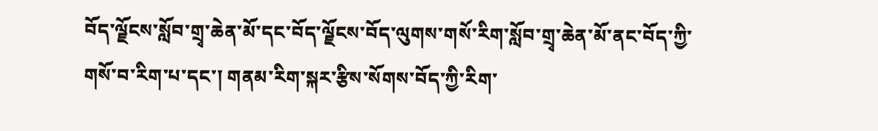བོད་ལྗོངས་སློབ་གྲྭ་ཆེན་མོ་དང་བོད་ལྗོངས་བོད་ལུགས་གསོ་རིག་སློབ་གྲྭ་ཆེན་མོ་ནང་བོད་ཀྱི་གསོ་བ་རིག་པ་དང་། གནམ་རིག་སྐར་རྩིས་སོགས་བོད་ཀྱི་རིག་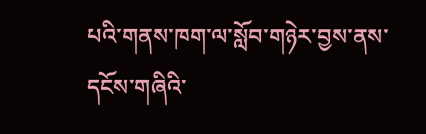པའི་གནས་ཁག་ལ་སློབ་གཉེར་བྱས་ནས་དངོས་གཞིའི་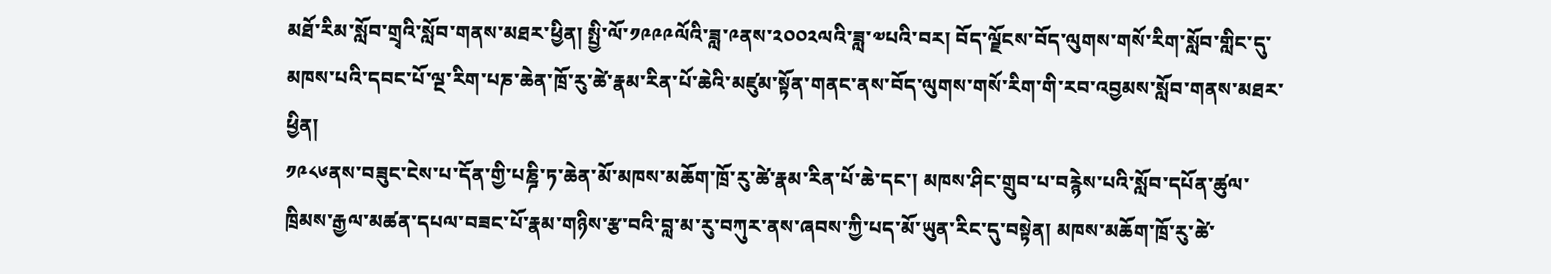མཐོ་རིམ་སློབ་གྲྭའི་སློབ་གནས་མཐར་ཕྱིན། སྤྱི་ལོ་༡༩༩༩ལོའི་ཟླ་༩ནས་༢༠༠༢ལའི་ཟླ་༧པའི་བར། བོད་ལྗོངས་བོད་ལུགས་གསོ་རིག་སློབ་གླིང་དུ་མཁས་པའི་དབང་པོ་ལྔ་རིག་པཎ་ཆེན་ཁྲོ་རུ་ཚེ་རྣམ་རིན་པོ་ཆེའི་མཛུམ་སྟོན་གནང་ནས་བོད་ལུགས་གསོ་རིག་གི་རབ་འབྱམས་སློབ་གནས་མཐར་ཕྱིན།
༡༩༨༦ནས་བཟུང་ངེས་པ་དོན་གྱི་པཎྜི་ཏ་ཆེན་མོ་མཁས་མཆོག་ཁྲོ་རུ་ཚེ་རྣམ་རིན་པོ་ཆེ་དང་། མཁས་ཤིང་གྲུབ་པ་བརྙེས་པའི་སློབ་དཔོན་ཚུལ་ཁྲིམས་རྒྱལ་མཚན་དཔལ་བཟང་པོ་རྣམ་གཉིས་རྩ་བའི་བླ་མ་རུ་བཀུར་ནས་ཞབས་ཀྱི་པད་མོ་ཡུན་རིང་དུ་བསྟེན། མཁས་མཆོག་ཁྲོ་རུ་ཚེ་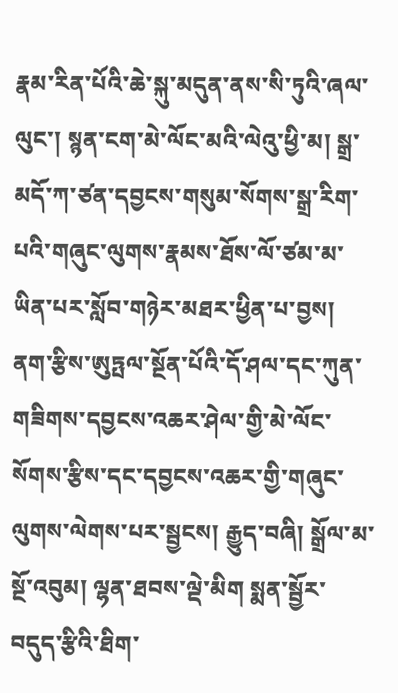རྣམ་རིན་པོའི་ཆེ་སྐུ་མདུན་ནས་སི་ཏུའི་ཞལ་ལུང་། སྙན་ངག་མེ་ལོང་མའི་ལེའུ་ཕྱི་མ། སྒྲ་མདོ་ཀ་ཙན་དབྱངས་གསུམ་སོགས་སྒྲ་རིག་པའི་གཞུང་ལུགས་རྣམས་ཐོས་ལོ་ཙམ་མ་ཡིན་པར་སློབ་གཉེར་མཐར་ཕྱིན་པ་བྱས། ནག་རྩིས་ཨུཏྤལ་སྔོན་པོའི་དོ་ཤལ་དང་ཀུན་གཟིགས་དབྱངས་འཆར་ཤེལ་གྱི་མེ་ལོང་སོགས་རྩིས་དང་དབྱངས་འཆར་གྱི་གཞུང་ལུགས་ལེགས་པར་སྦྱངས། རྒྱུད་བཞི། སྒྲོལ་མ་སྔོ་འབུམ། ལྷན་ཐབས་ལྡེ་མིག སྨན་སྦྱོར་བདུད་རྩིའི་ཐིག་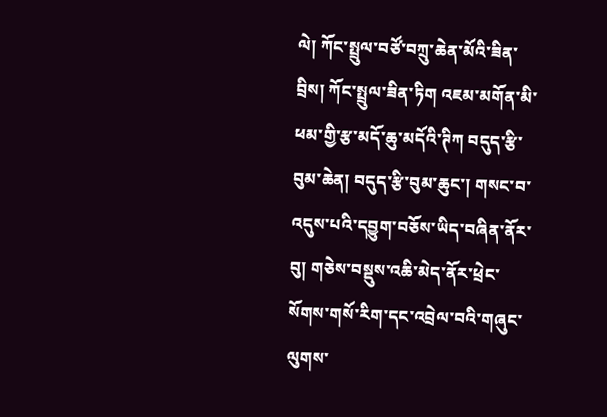ལེ། ཀོང་སྤྲུལ་བཙོ་བཀྲུ་ཆེན་མོའི་ཟིན་བྲིས། ཀོང་སྤྲུལ་ཟིན་ཏིག འཇམ་མགོན་མི་ཕམ་གྱི་རྩ་མདོ་ཆུ་མདོའི་ཊིཀ བདུད་རྩི་བུམ་ཆེན། བདུད་རྩི་བུམ་ཆུང་། གསང་བ་འདུས་པའི་དབྱུག་བཅོས་ཡིད་བཞིན་ནོར་བུ། གཅེས་བསྡུས་འཆི་མེད་ནོར་ཕྲེང་སོགས་གསོ་རིག་དང་འབྲེལ་བའི་གཞུང་ལུགས་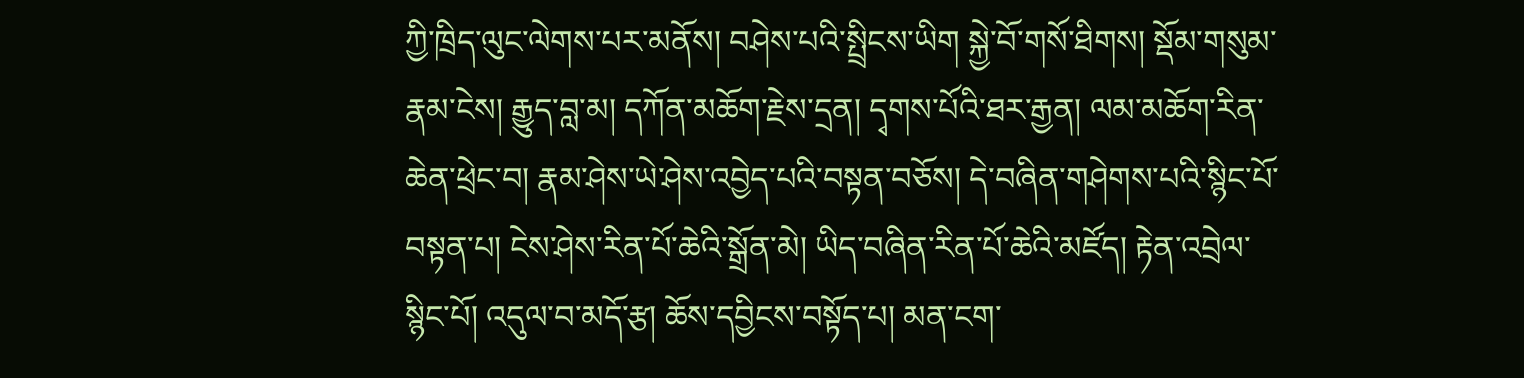ཀྱི་ཁྲིད་ལུང་ལེགས་པར་མནོས། བཤེས་པའི་སྤྲིངས་ཡིག སྐྱེ་བོ་གསོ་ཐིགས། སྡོམ་གསུམ་རྣམ་ངེས། རྒྱུད་བླ་མ། དཀོན་མཆོག་རྗེས་དྲན། དྭགས་པོའི་ཐར་རྒྱན། ལམ་མཆོག་རིན་ཆེན་ཕྲེང་བ། རྣམ་ཤེས་ཡེ་ཤེས་འབྱེད་པའི་བསྟན་བཅོས། དེ་བཞིན་གཤེགས་པའི་སྙིང་པོ་བསྟན་པ། ངེས་ཤེས་རིན་པོ་ཆེའི་སྒྲོན་མེ། ཡིད་བཞིན་རིན་པོ་ཆེའི་མཛོད། རྟེན་འབྲེལ་སྙིང་པོ། འདུལ་བ་མདོ་རྩ། ཆོས་དབྱིངས་བསྟོད་པ། མན་ངག་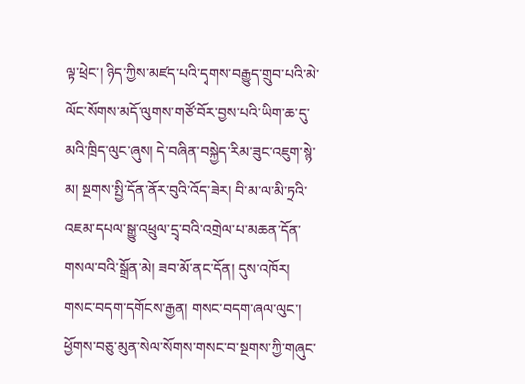ལྟ་ཕྲེང་། ཉིད་ཀྱིས་མཛད་པའི་དྭགས་བརྒྱུད་གྲུབ་པའི་མེ་ལོང་སོགས་མདོ་ལུགས་གཙོ་བོར་བྱས་པའི་ཡིག་ཆ་དུ་མའི་ཁྲིད་ལུང་ཞུས། དེ་བཞིན་བསྐྱེད་རིམ་ཟུང་འཇུག་སྙེ་མ། སྔགས་སྤྱི་དོན་ནོར་བུའི་འོད་ཟེར། བི་མ་ལ་མི་ཏྲའི་འཇམ་དཔལ་སྒྱུ་འཕྲུལ་དྲྭ་བའི་འགྲེལ་པ་མཆན་དོན་གསལ་བའི་སྒྲོན་མེ། ཟབ་མོ་ནང་དོན། དུས་འཁོར། གསང་བདག་དགོངས་རྒྱན། གསང་བདག་ཞལ་ལུང་། ཕྱོགས་བཅུ་མུན་སེལ་སོགས་གསང་བ་སྔགས་ཀྱི་གཞུང་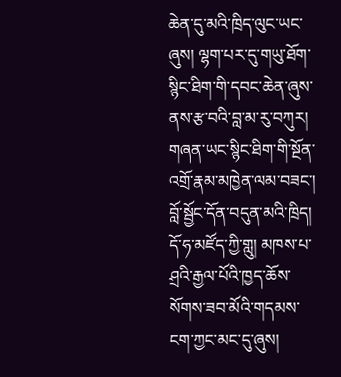ཆེན་དུ་མའི་ཁྲིད་ལུང་ཡང་ཞུས། ལྷག་པར་དུ་གཡུ་ཐོག་སྙིང་ཐིག་གི་དབང་ཆེན་ཞུས་ནས་རྩ་བའི་བླ་མ་རུ་བཀུར། གཞན་ཡང་སྙིང་ཐིག་གི་སྔོན་འགྲོ་རྣམ་མཁྱེན་ལམ་བཟང་། བློ་སྦྱོང་དོན་བདུན་མའི་ཁྲིད། དོ་ཧ་མཛོད་ཀྱི་གླུ། མཁས་པ་ཤྲའི་རྒྱལ་པོའི་ཁྱད་ཆོས་སོགས་ཟབ་མོའི་གདམས་ངག་ཀྱང་མང་དུ་ཞུས།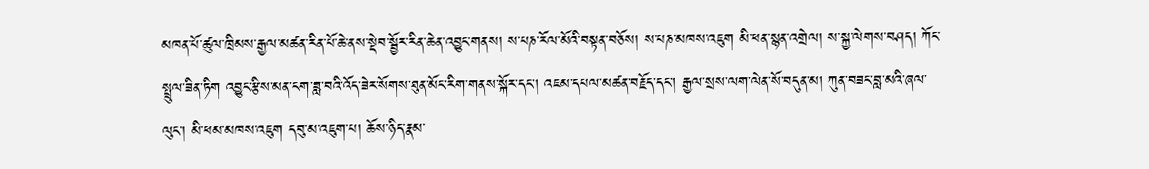མཁན་པོ་ཚུལ་ཁྲིམས་རྒྱལ་མཚན་རིན་པོ་ཆེ་ནས་སྡེབ་སྦྱོར་རིན་ཆེན་འབྱུང་གནས། ས་པཎ་རོལ་མོའི་བསྟན་བཅོས། ས་པཎ་མཁས་འཇུག མི་ཕན་སྙན་འགྲེལ། ས་སྐྱ་ལེགས་བཤད། ཀོང་སྤྲུལ་ཟིན་ཏིག འབྱུང་རྩིས་མན་ངག་ཟླ་བའི་འོད་ཟེར་སོགས་ཐུན་མོང་རིག་གནས་སྐོར་དང་། འཇམ་དཔལ་མཚན་བརྗོད་དང་། རྒྱལ་སྲས་ལག་ལེན་སོ་བདུན་མ། ཀུན་བཟང་བླ་མའི་ཞལ་ལུང་། མི་ཕམ་མཁས་འཇུག དབུ་མ་འཇུག་པ། ཆོས་ཉིད་རྣམ་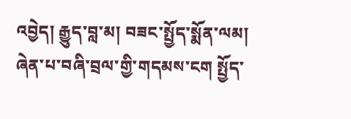འབྱེད། རྒྱུད་བླ་མ། བཟང་སྤྱོད་སྨོན་ལམ། ཞེན་པ་བཞི་བྲལ་གྱི་གདམས་ངག སྤྱོད་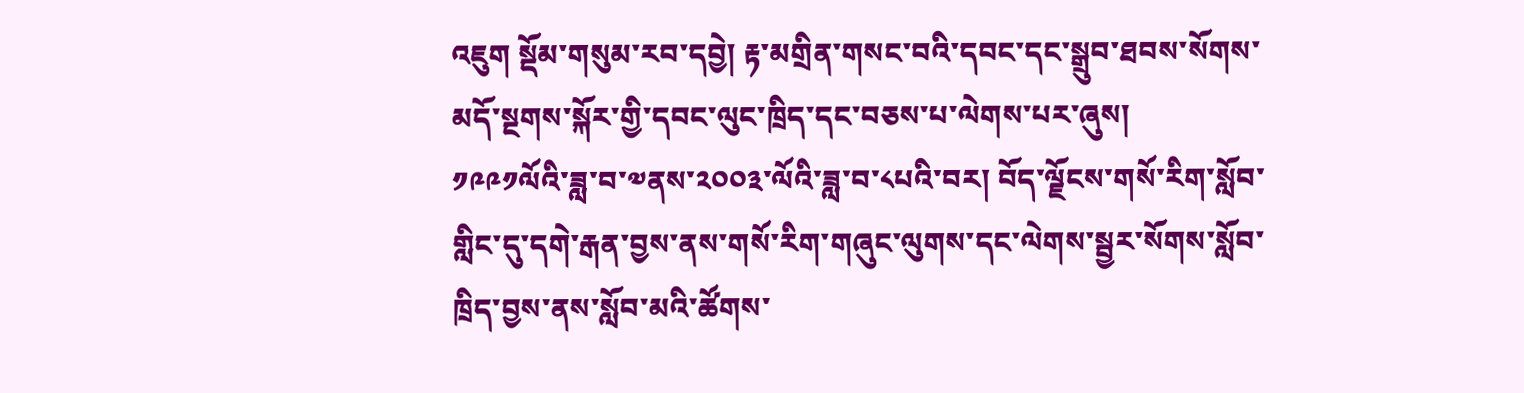འཇུག སྡོམ་གསུམ་རབ་དབྱེ། རྟ་མགྲིན་གསང་བའི་དབང་དང་སྒྲུབ་ཐབས་སོགས་མདོ་སྔགས་སྐོར་གྱི་དབང་ལུང་ཁྲིད་དང་བཅས་པ་ལེགས་པར་ཞུས།
༡༩༩༡ལོའི་ཟླ་བ་༧ནས་༢༠༠༣་ལོའི་ཟླ་བ་༨པའི་བར། བོད་ལྗོངས་གསོ་རིག་སློབ་གླིང་དུ་དགེ་རྒན་བྱས་ནས་གསོ་རིག་གཞུང་ལུགས་དང་ལེགས་སྦྱར་སོགས་སློབ་ཁྲིད་བྱས་ནས་སློབ་མའི་ཚོགས་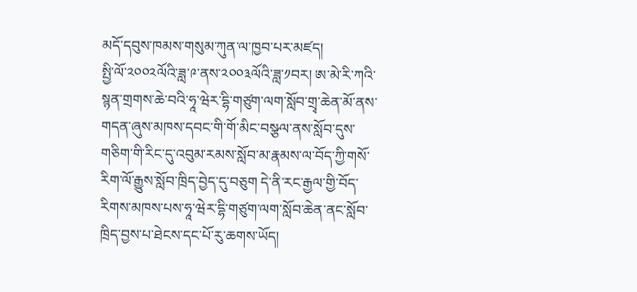མདོ་དབུས་ཁམས་གསུམ་ཀུན་ལ་ཁྱབ་པར་མཛད།
སྤྱི་ལོ་༢༠༠༢ལོའི་ཟླ་༩་ནས་༢༠༠༣ལོའི་ཟླ་༡བར། ཨ་མེ་རི་ཀའི་སྙན་གྲགས་ཆེ་བའི་ཧཱ་ཝེར་དྷི་གཙུག་ལག་སློབ་གྲྭ་ཆེན་མོ་ནས་གདན་ཞུས་མཁས་དབང་གི་གོ་མིང་བསྩལ་ནས་སློབ་དུས་གཅིག་གི་རིང་དུ་འབུམ་རམས་སློབ་མ་རྣམས་ལ་བོད་ཀྱི་གསོ་རིག་ལོ་རྒྱུས་སློབ་ཁྲིད་བྱེད་དུ་བཅུག དེ་ནི་རང་རྒྱལ་གྱི་བོད་རིགས་མཁས་པས་ཧཱ་ཝེར་དྷི་གཙུག་ལག་སློབ་ཆེན་ནང་སློབ་ཁྲིད་བྱས་པ་ཐེངས་དང་པོ་རུ་ཆགས་ཡོད།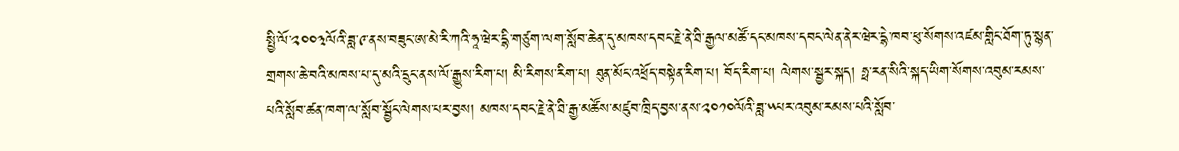སྤྱི་ལོ་༢༠༠༣ལོའི་ཟླ་༩་ནས་བཟུང་ཨ་མེ་རི་ཀའི་ཧཱ་ཝེར་དྷི་གཙུག་ལག་སློབ་ཆེན་དུ་མཁས་དབང་རྗེ་ནེ་ཐི་རྒྱལ་མཚོ་དང་མཁས་དབང་ལེན་ནེར་ཝེར་དྷེ་ཁབ་ཕུ་སོགས་འཛམ་གླིང་ཐོག་ཏུ་སྙན་གྲགས་ཆེ་བའི་མཁས་པ་དུ་མའི་དྲུང་ནས་ལོ་རྒྱུས་རིག་པ། མི་རིགས་རིག་པ། ཐུན་མོང་འཕྲོད་བསྟེན་རིག་པ། བོད་རིག་པ། ལེགས་སྦྱར་སྐད། ཧྥ་རན་སིའི་སྐད་ཡིག་སོགས་འབུམ་རམས་པའི་སློབ་ཚན་ཁག་ལ་སློབ་སྦྱོང་ལེགས་པར་བྱས། མཁས་དབང་རྗེ་ནེ་ཐི་རྒྱ་མཚོས་མཛུབ་ཁྲིད་བྱས་ནས་༢༠༡༠ལོའི་ཟླ་༥པར་འབུམ་རམས་པའི་སློབ་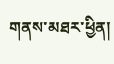གནས་མཐར་ཕྱིན།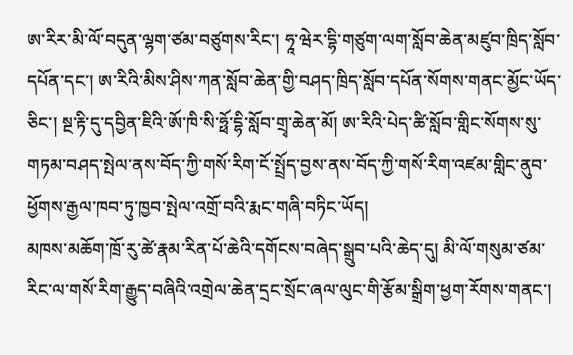ཨ་རིར་མི་ལོ་བདུན་ལྷག་ཙམ་བཙུགས་རིང་། ཧཱ་ཝེར་དྷི་གཙུག་ལག་སློབ་ཆེན་མཛུབ་ཁྲིད་སློབ་དཔོན་དང་། ཨ་རིའི་མིས་ཤིས་ཀན་སློབ་ཆེན་གྱི་བཤད་ཁྲིད་སློབ་དཔོན་སོགས་གནང་མྱོང་ཡོད་ཅིང་། སྔ་རྟི་དུ་དབྱིན་ཇིའི་ཨོ་ཁི་སི་ཧྥོ་དྷི་སློབ་གྲྭ་ཆེན་མོ། ཨ་རིའི་པེད་ཚི་སློབ་གླིང་སོགས་སུ་གཏམ་བཤད་སྤེལ་ནས་བོད་ཀྱི་གསོ་རིག་ངོ་སྤྲོད་བྱས་ནས་བོད་ཀྱི་གསོ་རིག་འཛམ་གླིང་ནུབ་ཕྱོགས་རྒྱལ་ཁབ་ཏུ་ཁྱབ་སྤེལ་འགྲོ་བའི་རྨང་གཞི་བཏིང་ཡོད།
མཁས་མཆོག་ཁྲོ་རུ་ཚེ་རྣམ་རིན་པོ་ཆེའི་དགོངས་བཞེད་སྒྲུབ་པའི་ཆེད་དུ། མི་ལོ་གསུམ་ཙམ་རིང་ལ་གསོ་རིག་རྒྱུད་བཞིའི་འགྲེལ་ཆེན་དྲང་སྲོང་ཞལ་ལུང་གི་རྩོམ་སྒྲིག་ཕྱག་རོགས་གནང་།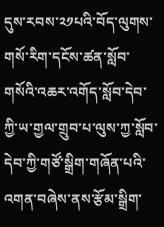དུས་རབས་༢༡པའི་བོད་ལུགས་གསོ་རིག་དངོས་ཚན་སློབ་གསོའི་འཆར་འགོད་སློབ་དེབ་ཀྱི་ཡ་གྱལ་གྲུབ་པ་ལུས་ཀྱ་སློབ་དེབ་ཀྱི་གཙོ་སྒྲིག་གཞོན་པའི་འགན་བཞེས་ནས་རྩོམ་སྒྲིག་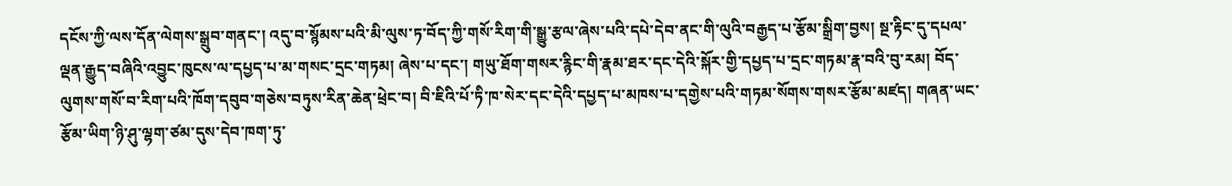དངོས་ཀྱི་ལས་དོན་ལེགས་སྒྲུབ་གནང་། འདུ་བ་སྙོམས་པའི་མི་ལུས་ཏ་བོད་ཀྱི་གསོ་རིག་གི་སྒྱུ་རྩལ་ཞེས་པའི་དཔེ་དེབ་ནང་གི་ལུའི་བརྒྱད་པ་རྩོམ་སྒྲིག་བྱས། སྔ་རྟིང་དུ་དཔལ་ལྡན་རྒྱུད་བཞིའི་འབྱུང་ཁུངས་ལ་དཔྱད་པ་མ་གསང་དྲང་གཏམ། ཞེས་པ་དང་། གཡུ་ཐོག་གསར་རྙིང་གི་རྣམ་ཐར་དང་དེའི་སྐོར་གྱི་དཔྱད་པ་དྲང་གཏམ་རྣ་བའི་བུ་རམ། བོད་ལུགས་གསོ་བ་རིག་པའི་ཁོག་དབུབ་གཅེས་བཏུས་རིན་ཆེན་ཕྲེང་བ། བི་ཇིའི་པོ་ཏི་ཁ་སེར་དང་དེའི་དཔྱད་པ་མཁས་པ་དགྱེས་པའི་གཏམ་སོགས་གསར་རྩོམ་མཛད། གཞན་ཡང་རྩོམ་ཡིག་ཉི་ཤུ་ལྷག་ཙམ་དུས་དེབ་ཁག་ཏུ་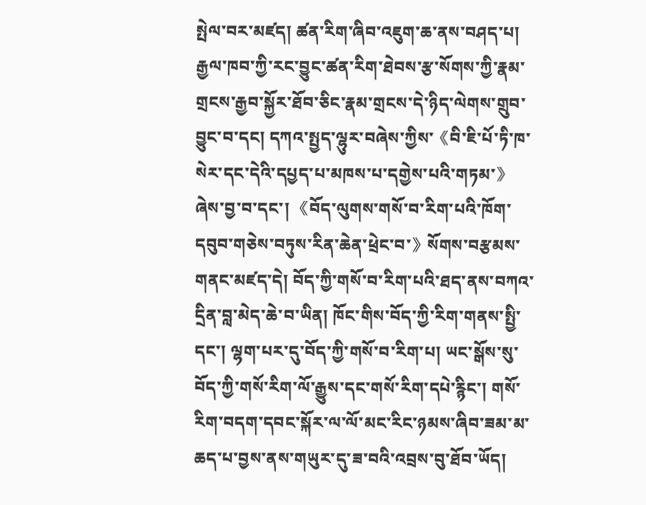སྤེལ་བར་མཛད། ཚན་རིག་ཞིབ་འཇུག་ཆ་ནས་བཤད་པ། རྒྱལ་ཁབ་ཀྱི་རང་བྱུང་ཚན་རིག་ཐེབས་རྩ་སོགས་ཀྱི་རྣམ་གྲངས་རྒྱབ་སྐྱོར་ཐོབ་ཅིང་རྣམ་གྲངས་དེ་ཉིད་ལེགས་གྲུབ་བྱུང་བ་དང། དཀའ་སྤྱད་ལྷུར་བཞེས་ཀྱིས་《བི་ཇི་པོ་ཏི་ཁ་སེར་དང་དེའི་དཔྱད་པ་མཁས་པ་དགྱེས་པའི་གཏམ་》ཞེས་བྱ་བ་དང་། 《བོད་ལུགས་གསོ་བ་རིག་པའི་ཁོག་དབུབ་གཅེས་བཏུས་རིན་ཆེན་ཕྲེང་བ་》སོགས་བརྩམས་གནང་མཛད་དེ། བོད་ཀྱི་གསོ་བ་རིག་པའི་ཐད་ནས་བཀའ་དྲིན་བླ་མེད་ཆེ་བ་ཡིན། ཁོང་གིས་བོད་ཀྱི་རིག་གནས་སྤྱི་དང་། ལྷག་པར་དུ་བོད་ཀྱི་གསོ་བ་རིག་པ། ཡང་སྒོས་སུ་བོད་ཀྱི་གསོ་རིག་ལོ་རྒྱུས་དང་གསོ་རིག་དཔེ་རྙིང་། གསོ་རིག་བདག་དབང་སྐོར་ལ་ལོ་མང་རིང་ཉམས་ཞིབ་ཟམ་མ་ཆད་པ་བྱས་ནས་གཡུར་དུ་ཟ་བའི་འབྲས་བུ་ཐོབ་ཡོད།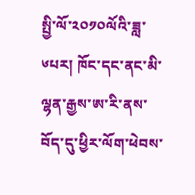སྤྱི་ལོ་༢༠༡༠ལོའི་ཟླ་༦པར། ཁོང་དང་ནང་མི་ལྷན་རྒྱས་ཨ་རི་ནས་བོད་དུ་ཕྱིར་ལོག་ཕེབས་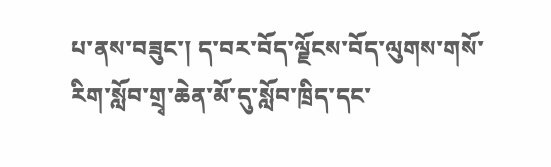པ་ནས་བཟུང་། ད་བར་བོད་ལྗོངས་བོད་ལུགས་གསོ་རིག་སློབ་གྲྭ་ཆེན་མོ་དུ་སློབ་ཁྲིད་དང་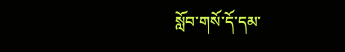སློབ་གསོ་དོ་དམ་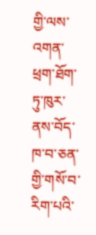གྱི་ལས་འགན་ཕྲག་ཐོག་ཏུ་ཁུར་ནས་བོད་ཁ་བ་ཅན་གྱི་གསོ་བ་རིག་པའི་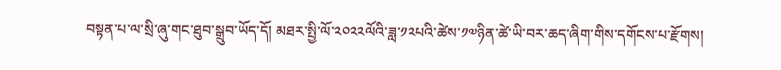བསྟན་པ་ལ་སྲི་ཞུ་གང་ཐུབ་སྒྲུབ་ཡོད་དོ། མཐར་སྤྱི་ལོ་༢༠༢༢ལོའི་ཟླ་༡༢པའི་ཚེས་༡༧ཉིན་ཚེ་ཡི་བར་ཆད་ཞིག་གིས་དགོངས་པ་རྫོགས།